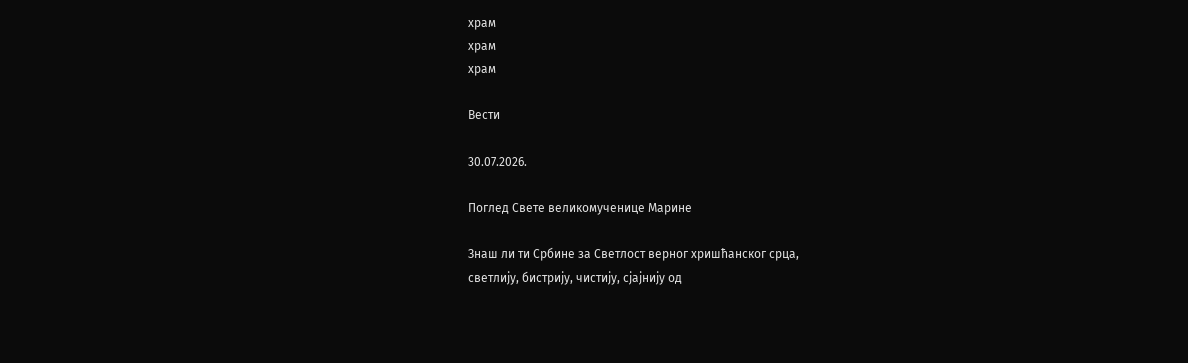храм
храм
храм

Вести

30.07.2026.

Поглед Свете великомученице Марине

Знаш ли ти Србине за Светлост верног хришћанског срца,
светлију, бистрију, чистију, сјајнију од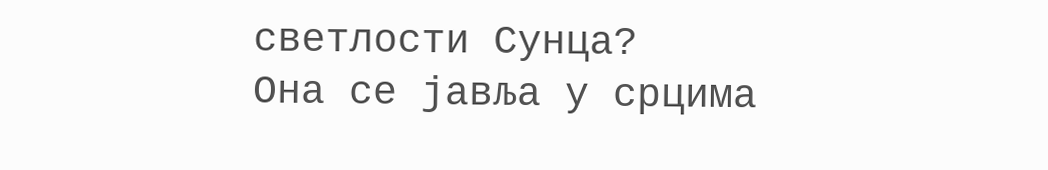светлости Сунца?
Она се јавља у срцима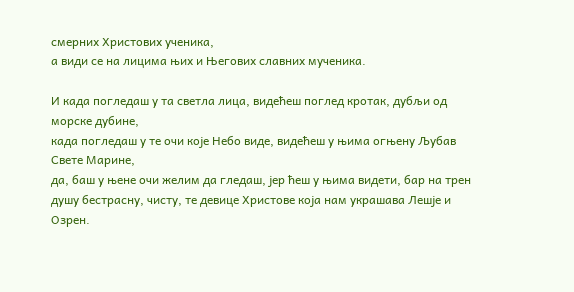смерних Христових ученика,
а види се на лицима њих и Његових славних мученика.

И када погледаш у та светла лица, видећеш поглед кротак, дубљи од морске дубине,
када погледаш у те очи које Небо виде, видећеш у њима огњену Љубав Свете Марине,
да, баш у њене очи желим да гледаш, јер ћеш у њима видети, бар на трен
душу бестрасну, чисту, те девице Христове која нам украшава Лешје и Озрен.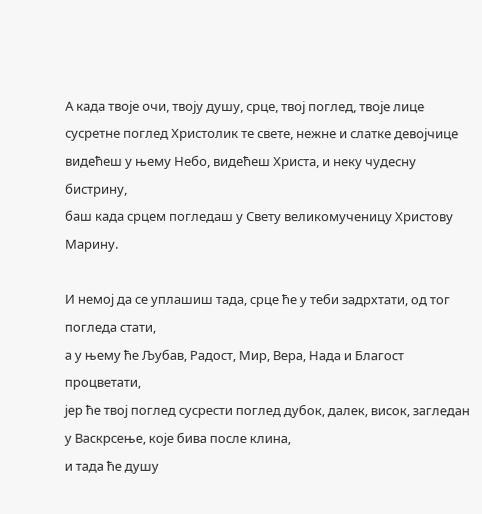А када твоје очи, твоју душу, срце, твој поглед, твоје лице
сусретне поглед Христолик те свете, нежне и слатке девојчице
видећеш у њему Небо, видећеш Христа, и неку чудесну бистрину,
баш када срцем погледаш у Свету великомученицу Христову Марину.

И немој да се уплашиш тада, срце ће у теби задрхтати, од тог погледа стати,
а у њему ће Љубав, Радост, Мир, Вера, Нада и Благост процветати,
јер ће твој поглед сусрести поглед дубок, далек, висок, загледан у Васкрсење, које бива после клина,
и тада ће душу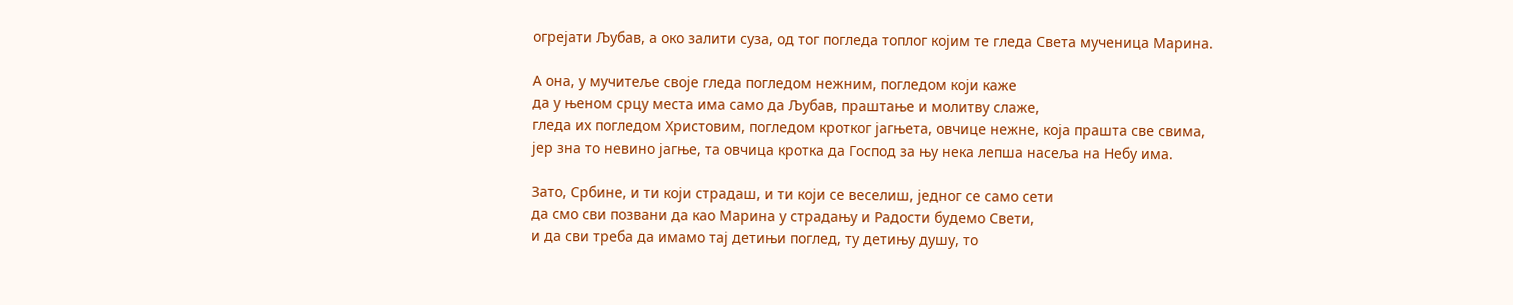огрејати Љубав, а око залити суза, од тог погледа топлог којим те гледа Света мученица Марина.

А она, у мучитеље своје гледа погледом нежним, погледом који каже
да у њеном срцу места има само да Љубав, праштање и молитву слаже,
гледа их погледом Христовим, погледом кротког јагњета, овчице нежне, која прашта све свима,
јер зна то невино јагње, та овчица кротка да Господ за њу нека лепша насеља на Небу има.

Зато, Србине, и ти који страдаш, и ти који се веселиш, једног се само сети
да смо сви позвани да као Марина у страдању и Радости будемо Свети,
и да сви треба да имамо тај детињи поглед, ту детињу душу, то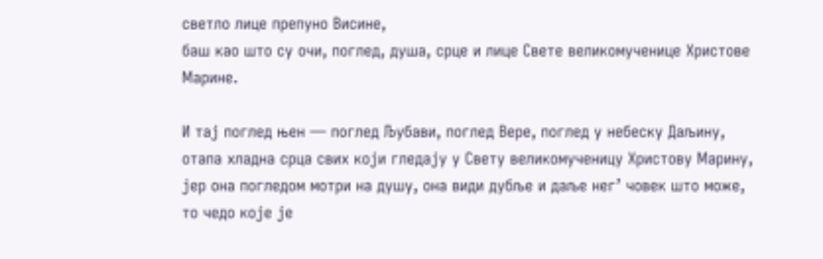светло лице препуно Висине,
баш као што су очи, поглед, душа, срце и лице Свете великомученице Христове Марине.

И тај поглед њен — поглед Љубави, поглед Вере, поглед у небеску Даљину,
отапа хладна срца свих који гледају у Свету великомученицу Христову Марину,
јер она погледом мотри на душу, она види дубље и даље нег’ човек што може,
то чедо које је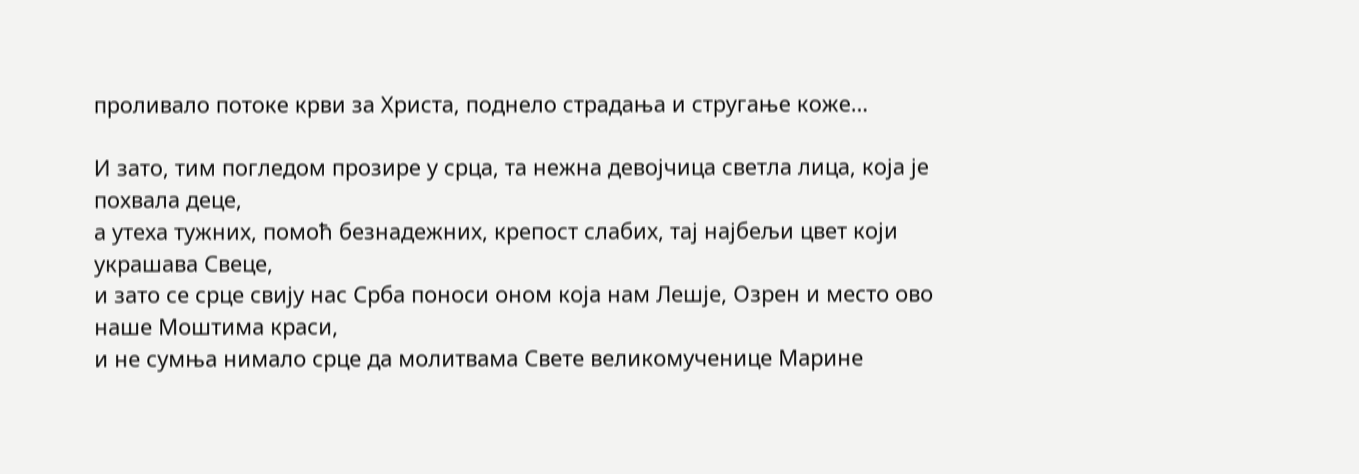проливало потоке крви за Христа, поднело страдања и стругање коже…

И зато, тим погледом прозире у срца, та нежна девојчица светла лица, која је похвала деце,
а утеха тужних, помоћ безнадежних, крепост слабих, тај најбељи цвет који украшава Свеце,
и зато се срце свију нас Срба поноси оном која нам Лешје, Озрен и место ово наше Моштима краси,
и не сумња нимало срце да молитвама Свете великомученице Марине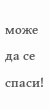може да се спаси!